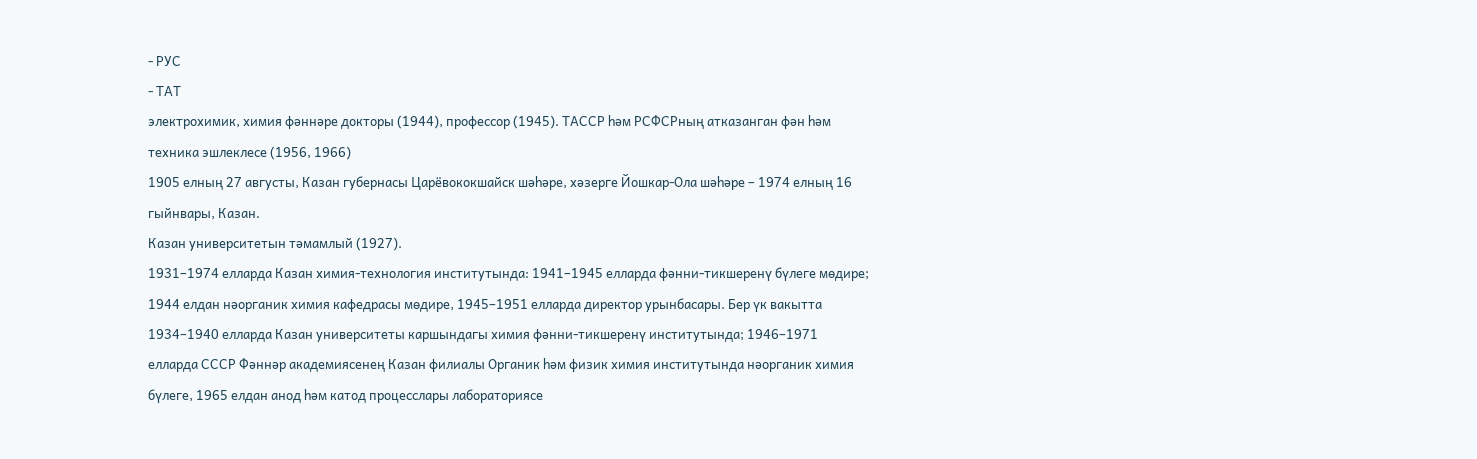- РУС
- ТАТ
электрохимик, химия фәннәре докторы (1944), профессор (1945). ТАССР һәм РСФСРның атказанган фән һәм техника эшлеклесе (1956, 1966)
1905 елның 27 августы, Казан губернасы Царёвококшайск шәһәре, хәзерге Йошкар-Ола шәһәре – 1974 елның 16 гыйнвары, Казан.
Казан университетын тәмамлый (1927).
1931–1974 елларда Казан химия-технология институтында: 1941–1945 елларда фәнни-тикшеренү бүлеге мөдире; 1944 елдан нәорганик химия кафедрасы мөдире, 1945–1951 елларда директор урынбасары. Бер үк вакытта 1934–1940 елларда Казан университеты каршындагы химия фәнни-тикшеренү институтында; 1946–1971 елларда СССР Фәннәр академиясенең Казан филиалы Органик һәм физик химия институтында нәорганик химия бүлеге, 1965 елдан анод һәм катод процесслары лабораториясе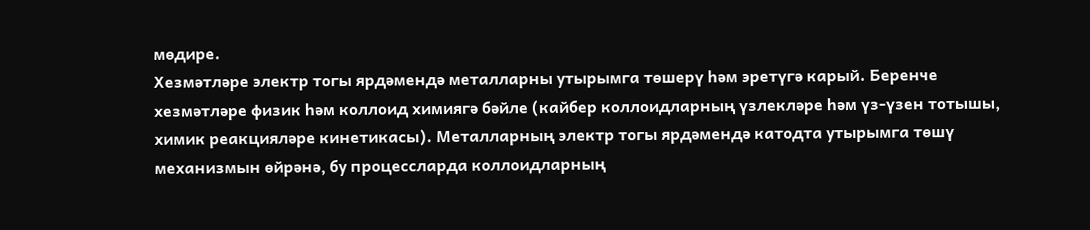мөдире.
Хезмәтләре электр тогы ярдәмендә металларны утырымга төшерү һәм эретүгә карый. Беренче хезмәтләре физик һәм коллоид химиягә бәйле (кайбер коллоидларның үзлекләре һәм үз-үзен тотышы, химик реакцияләре кинетикасы). Металларның электр тогы ярдәмендә катодта утырымга төшү механизмын өйрәнә, бу процессларда коллоидларның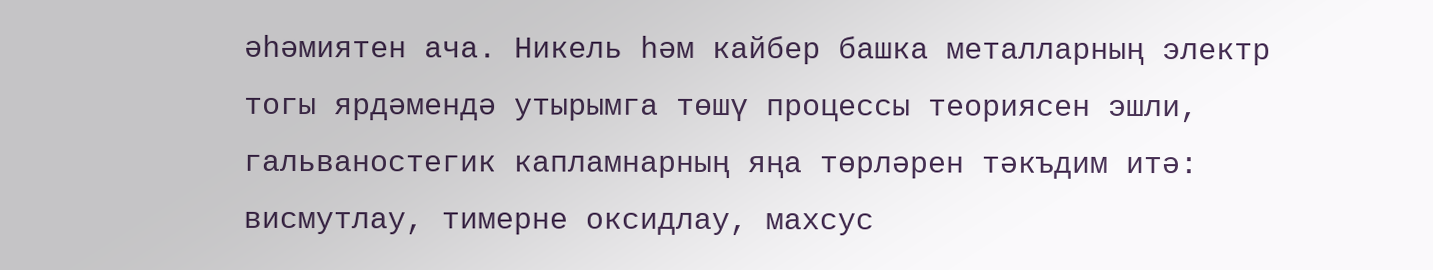әһәмиятен ача. Никель һәм кайбер башка металларның электр тогы ярдәмендә утырымга төшү процессы теориясен эшли, гальваностегик капламнарның яңа төрләрен тәкъдим итә: висмутлау, тимерне оксидлау, махсус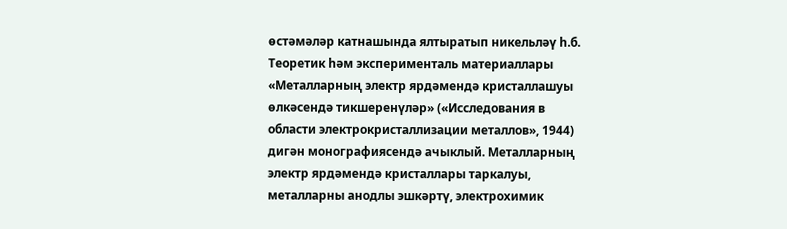өстәмәләр катнашында ялтыратып никельләү һ.б.
Теоретик һәм эксперименталь материаллары «Металларның электр ярдәмендә кристаллашуы өлкәсендә тикшеренүләр» («Исследования в области электрокристаллизации металлов», 1944) дигән монографиясендә ачыклый. Металларның электр ярдәмендә кристаллары таркалуы, металларны анодлы эшкәртү, электрохимик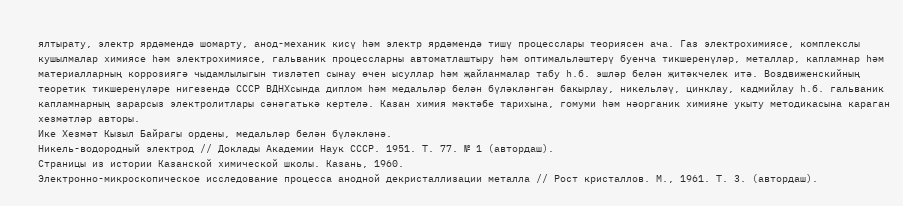ялтырату, электр ярдәмендә шомарту, анод-механик кисү һәм электр ярдәмендә тишү процесслары теориясен ача. Газ электрохимиясе, комплекслы кушылмалар химиясе һәм электрохимиясе, гальваник процессларны автоматлаштыру һәм оптимальләштерү буенча тикшеренүләр, металлар, капламнар һәм материалларның коррозиягә чыдамлылыгын тизләтеп сынау өчен ысуллар һәм җайланмалар табу һ.б. эшләр белән җитәкчелек итә. Воздвиженскийның теоретик тикшеренүләре нигезендә СССР ВДНХсында диплом һәм медальләр белән бүләкләнгән бакырлау, никельләү, цинклау, кадмийлау һ.б. гальваник капламнарның зарарсыз электролитлары сәнәгатькә кертелә. Казан химия мәктәбе тарихына, гомуми һәм нәорганик химияне укыту методикасына караган хезмәтләр авторы.
Ике Хезмәт Кызыл Байрагы ордены, медальләр белән бүләкләнә.
Никель-водородный электрод // Доклады Академии Наук СССР. 1951. Т. 77. № 1 (автордаш).
Страницы из истории Казанской химической школы. Казань, 1960.
Электронно-микроскопическое исследование процесса анодной декристаллизации металла // Рост кристаллов. М., 1961. Т. 3. (автордаш).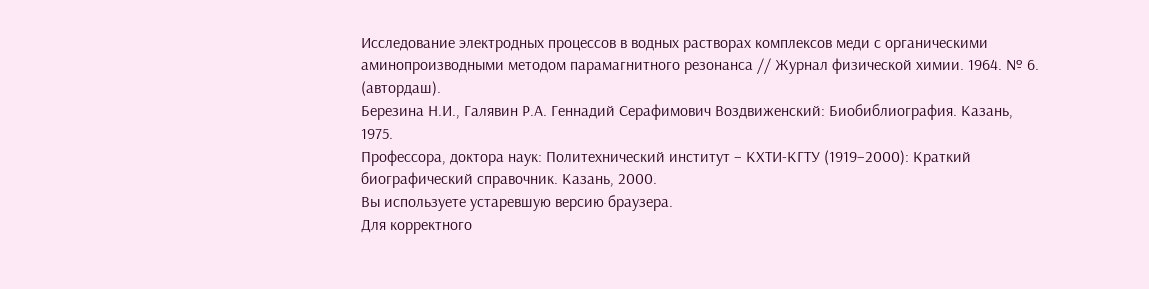Исследование электродных процессов в водных растворах комплексов меди с органическими аминопроизводными методом парамагнитного резонанса // Журнал физической химии. 1964. № 6. (автордаш).
Березина Н.И., Галявин Р.А. Геннадий Серафимович Воздвиженский: Биобиблиография. Казань, 1975.
Профессора, доктора наук: Политехнический институт – КХТИ-КГТУ (1919–2000): Краткий биографический справочник. Казань, 2000.
Вы используете устаревшую версию браузера.
Для корректного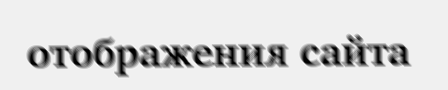отображения сайта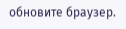обновите браузер.